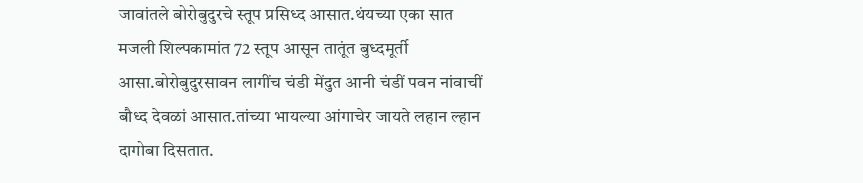जावांतले बोरोबुदुरचे स्तूप प्रसिध्द आसात.थंयच्या एका सात मजली शिल्पकामांत 72 स्तूप आसून तातूंत बुध्दमूर्ती आसा.बोरोबुदुरसावन लागींच चंडी मेंदुत आनी चंडीं पवन नांवाचीं बौध्द देवळां आसात.तांच्या भायल्या आंगाचेर जायते लहान ल्हान दागोबा दिसतात.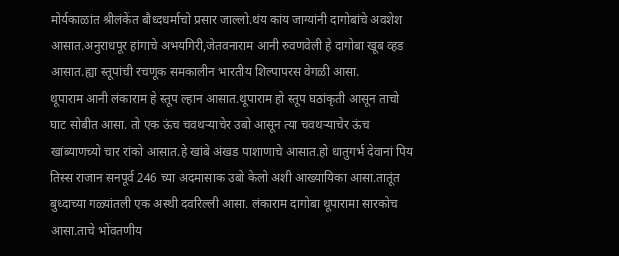मोर्यकाळांत श्रीलंकेंत बौध्दधर्माचो प्रसार जाल्लो.थंय कांय जाग्यांनी दागोबांचे अवशेश आसात.अनुराधपूर हांगाचे अभयगिरी,जेतवनाराम आनी रुवणवेली हे दागोबा खूब व्हड आसात.ह्या स्तूपांची रचणूक समकालीन भारतीय शिल्पापरस वेगळी आसा.
थूपाराम आनी लंकाराम हे स्तूप ल्हान आसात.थूपाराम हो स्तूप घठांकृती आसून ताचो घाट सोबीत आसा. तो एक ऊंच चवथऱ्याचेर उबो आसून त्या चवथऱ्याचेर ऊंच खांब्याणच्यो चार रांको आसात.हे खांबे अंखड पाशाणाचे आसात.हो धातुगर्भ देवानां पिय तिस्स राजान सनपूर्व 246 च्या अदमासाक उबो केलो अशी आख्यायिका आसा.तातूंत बुध्दाच्या गळ्यांतली एक अस्थी दवरिल्ली आसा. लंकाराम दागोबा थूपारामा सारकोच आसा.ताचे भोंवतणीय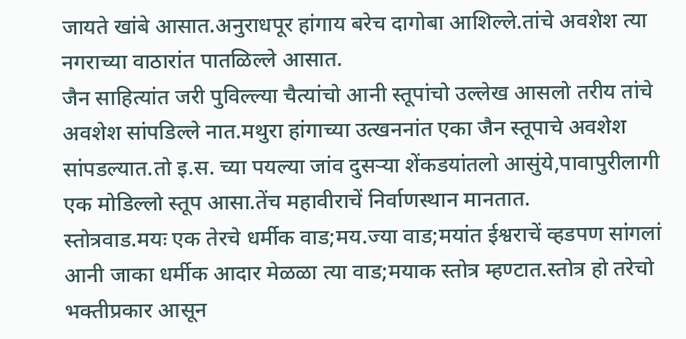जायते खांबे आसात.अनुराधपूर हांगाय बरेच दागोबा आशिल्ले.तांचे अवशेश त्या नगराच्या वाठारांत पातळिल्ले आसात.
जैन साहित्यांत जरी पुविल्ल्या चैत्यांचो आनी स्तूपांचो उल्लेख आसलो तरीय तांचे अवशेश सांपडिल्ले नात.मथुरा हांगाच्या उत्खननांत एका जैन स्तूपाचे अवशेश सांपडल्यात.तो इ.स. च्या पयल्या जांव दुसऱ्या शेंकडयांतलो आसुंये,पावापुरीलागी एक मोडिल्लो स्तूप आसा.तेंच महावीराचें निर्वाणस्थान मानतात.
स्तोत्रवाड.मयः एक तेरचे धर्मीक वाड;मय.ज्या वाड;मयांत ईश्वराचें व्हडपण सांगलां आनी जाका धर्मीक आदार मेळळा त्या वाड;मयाक स्तोत्र म्हण्टात.स्तोत्र हो तरेचो भक्तीप्रकार आसून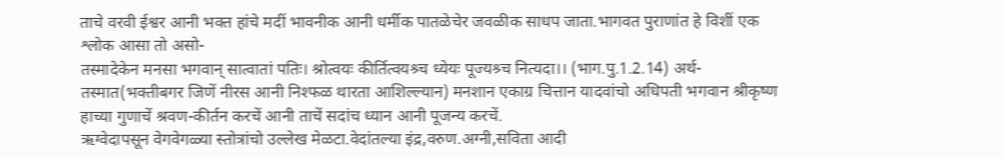ताचे वरवी ईश्वर आनी भक्त हांचे मदीं भावनीक आनी धर्मीक पातळेचेर जवळीक साधप जाता.भागवत पुराणांत हे विशीं एक श्लोक आसा तो असो-
तस्मादेकेन मनसा भगवान् सात्वातां पतिः। श्रोत्वयः कीर्तित्वयश्र्च ध्येयः पूज्यश्र्च नित्यदा।। (भाग.पु.1.2.14) अर्थ-तस्मात(भक्तीबगर जिणें नीरस आनी निश्फळ थारता आशिल्ल्यान) मनशान एकाग्र चित्तान यादवांचो अधिपती भगवान श्रीकृष्ण हाच्या गुणाचें श्रवण-कीर्तन करचें आनी ताचें सदांच ध्यान आनी पूजन्य करचें.
ऋग्वेदापसून वेगवेगळ्या स्तोत्रांचो उल्लेख मेळटा.वेदांतल्या इंद्र,वरुण.अग्नी,सविता आदी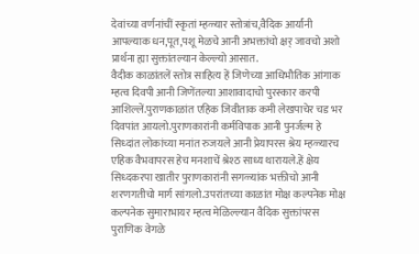देवांच्या वर्णनांचीं स्कृतां म्हळ्यार स्तोत्रांच,वैदिक आर्यांनी आपल्याक धन,पूत,पशू मेळचे आनी अभक्तांचो क्षर् जावचो अशो प्रार्थना ह्या सुक्तांतल्यान केल्ल्यो आसात.
वैदीक काळांतलें स्तोत्र साहित्य हें जिणेच्या आधिभौतिक आंगाक म्हत्व दिवपी आनी जिणेंतल्या आशावादाचो पुरस्कार करपी आशिल्लें.पुराणकाळांत एहिक जिवीताक कमी लेखपाचेर चड भर दिवपांत आयलो.पुराणकारांनी कर्मविपाक आनी पुनर्जल्म हे सिध्दांत लोकांच्या मनांत रुजयले आनी प्रेयापरस श्रेय म्हळ्यारच एहिक वैभवापरस हेच मनशाचें श्रेश्ठ साध्य थारायले.हें क्षेय सिध्दकरपा खातीर पुराणकारांनी सगळ्यांक भक्तीचो आनी शरणगतीचो मार्ग सांगलो.उपरांतच्या काळांत मोक्ष कल्पनेक मोक्ष कल्पनेक सुमाराभायर म्हत्व मेळिल्ल्यान वैदिक सुक्तांपरस पुराणिक वेगळे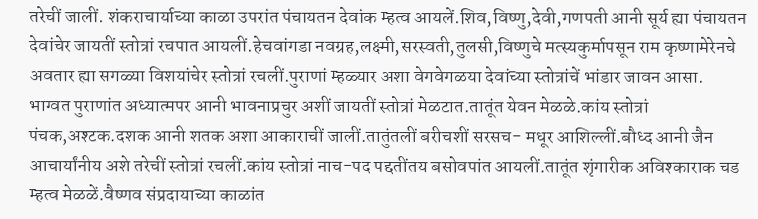तरेचीं जालीं. शंकराचार्याच्या काळा उपरांत पंचायतन देवांक म्हत्व आयलें.शिव,विष्णु,देवी,गणपती आनी सूर्य ह्या पंचायतन देवांचेर जायतीं स्तोत्रां रचपात आयलीं.हेचवांगडा नवग्रह,लक्ष्मी,सरस्वती,तुलसी,विष्णुचे मत्स्यकुर्मापसून राम कृष्णामेरेनचे अवतार ह्या सगळ्या विशयांचेर स्तोत्रां रचलीं.पुराणां म्हळ्यार अशा वेगवेगळया देवांच्या स्तोत्रांचें भांडार जावन आसा.
भाग्वत पुराणांत अध्यात्मपर आनी भावनाप्रचुर अशीं जायतीं स्तोत्रां मेळटात.तातूंत येवन मेळळे.कांय स्तोत्रां पंचक,अश्टक.दशक आनी शतक अशा आकाराचीं जालीं.तातुंतलीं बरीचशीं सरसच- मधूर आशिल्लीं.बौध्द आनी जैन आचार्यांनीय अशे तरेचीं स्तोत्रां रचलीं.कांय स्तोत्रां नाच-पद पद्दतींतय बसोवपांत आयलीं.तातूंत शृंगारीक अविश्काराक चड म्हत्व मेळळें.वैष्णव संप्रदायाच्या काळांत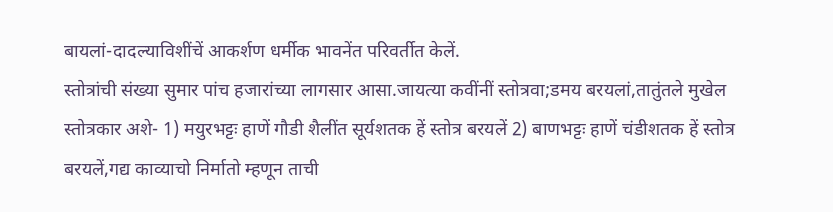बायलां-दादल्याविशींचें आकर्शण धर्मीक भावनेंत परिवर्तीत केलें.
स्तोत्रांची संख्या सुमार पांच हजारांच्या लागसार आसा.जायत्या कवींनीं स्तोत्रवा;डमय बरयलां,तातुंतले मुखेल स्तोत्रकार अशे- 1) मयुरभट्टः हाणें गौडी शैलींत सूर्यशतक हें स्तोत्र बरयलें 2) बाणभट्टः हाणें चंडीशतक हें स्तोत्र बरयलें,गद्य काव्याचो निर्मातो म्हणून ताची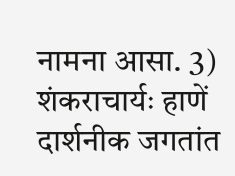नामना आसा. 3) शंकराचार्यः हाणें दार्शनीक जगतांत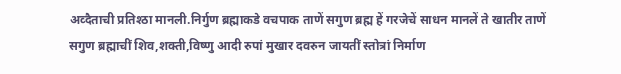अव्दैताची प्रतिश्ठा मानली.निर्गुण ब्रह्माकडे वचपाक ताणें सगुण ब्रह्म हें गरजेचें साधन मानलें ते खातीर ताणें सगुण ब्रह्माचीं शिव,शक्ती,विष्णु आदी रुपां मुखार दवरुन जायतीं स्तोत्रां निर्माण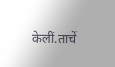केलीं.ताचें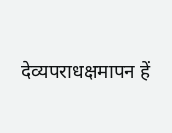देव्यपराधक्षमापन हें